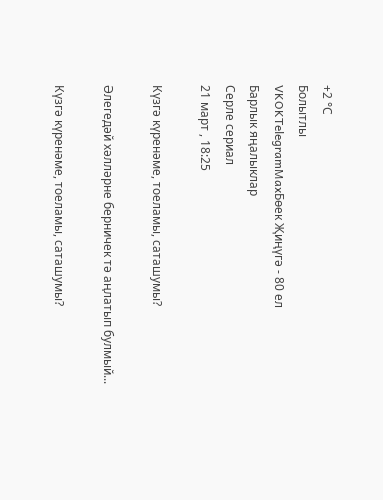+2 °С
Болытлы
VKOKTelegramMaxБөек Җиңүгә - 80 ел
Барлык яңалыклар
Серле сериал
21 март , 18:25

Күзгә күренәме, тоеламы, саташумы?

Әлегедәй хәлләрне берничек тә аңлатып булмый...

Күзгә күренәме, тоеламы, саташумы?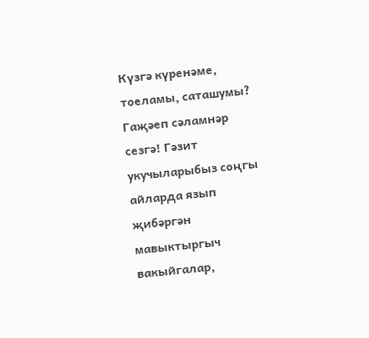Күзгә күренәме, тоеламы, саташумы?
Гаҗәеп сәламнәр сезгә! Гәзит укучыларыбыз соңгы айларда язып җибәргән мавыктыргыч вакыйгалар,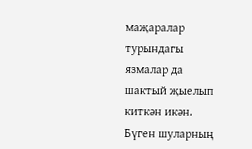маҗаралар турындагы язмалар да шактый җыелып киткән икән. Бүген шуларның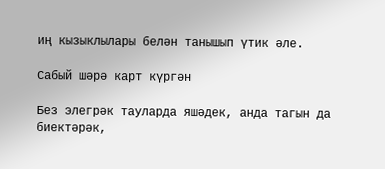иң кызыклылары белән танышып үтик әле.

Сабый шәрә карт күргән

Без элегрәк тауларда яшәдек, анда тагын да биектәрәк,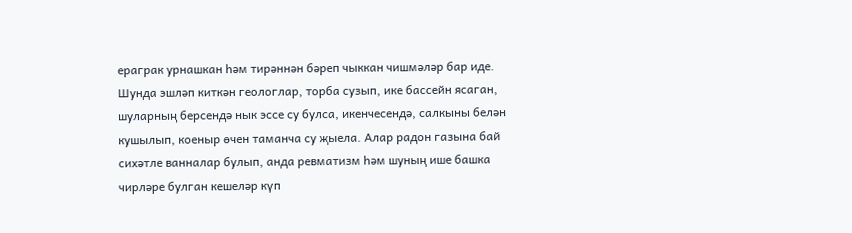ераграк урнашкан һәм тирәннән бәреп чыккан чишмәләр бар иде. Шунда эшләп киткән геологлар, торба сузып, ике бассейн ясаган, шуларның берсендә нык эссе су булса, икенчесендә, салкыны белән кушылып, коеныр өчен таманча су җыела. Алар радон газына бай сихәтле ванналар булып, анда ревматизм һәм шуның ише башка чирләре булган кешеләр күп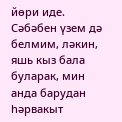йөри иде. Сәбәбен үзем дә белмим, ләкин, яшь кыз бала буларак, мин анда барудан һәрвакыт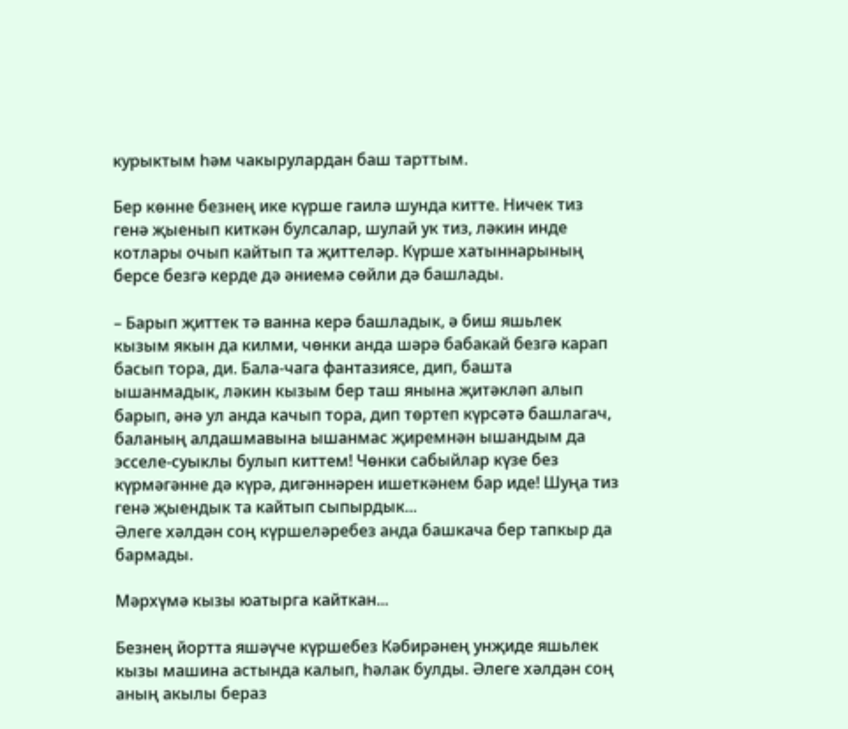курыктым һәм чакырулардан баш тарттым.

Бер көнне безнең ике күрше гаилә шунда китте. Ничек тиз генә җыенып киткән булсалар, шулай ук тиз, ләкин инде котлары очып кайтып та җиттеләр. Күрше хатыннарының берсе безгә керде дә әниемә сөйли дә башлады.

– Барып җиттек тә ванна керә башладык, ә биш яшьлек кызым якын да килми, чөнки анда шәрә бабакай безгә карап басып тора, ди. Бала-чага фантазиясе, дип, башта ышанмадык, ләкин кызым бер таш янына җитәкләп алып барып, әнә ул анда качып тора, дип төртеп күрсәтә башлагач, баланың алдашмавына ышанмас җиремнән ышандым да эсселе-суыклы булып киттем! Чөнки сабыйлар күзе без күрмәгәнне дә күрә, дигәннәрен ишеткәнем бар иде! Шуңа тиз генә җыендык та кайтып сыпырдык...
Әлеге хәлдән соң күршеләребез анда башкача бер тапкыр да бармады.

Мәрхүмә кызы юатырга кайткан...

Безнең йортта яшәүче күршебез Кәбирәнең унҗиде яшьлек кызы машина астында калып, һәлак булды. Әлеге хәлдән соң аның акылы бераз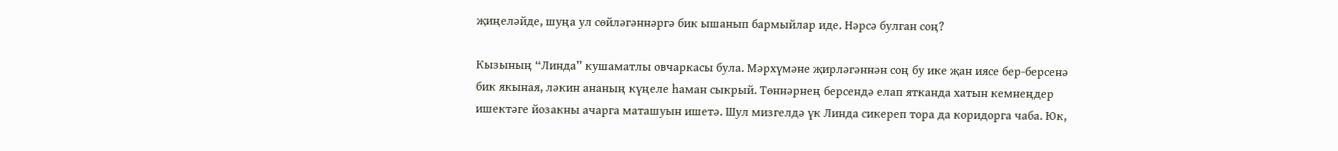җиңеләйде, шуңа ул сөйләгәннәргә бик ышанып бармыйлар иде. Нәрсә булган соң?

Кызының “Линда” кушаматлы овчаркасы була. Мәрхүмәне җирләгәннән соң бу ике җан иясе бер-берсенә бик якыная, ләкин ананың күңеле һаман сыкрый. Төннәрнең берсендә елап ятканда хатын кемнеңдер ишектәге йозакны ачарга маташуын ишетә. Шул мизгелдә үк Линда сикереп тора да коридорга чаба. Юк,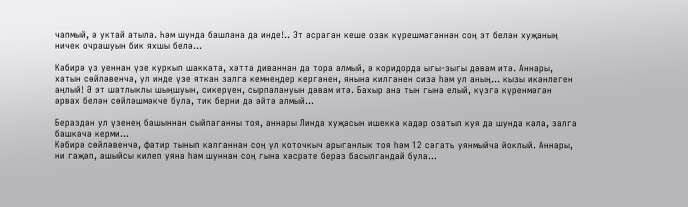чапмый, ә уктай атыла. Һәм шунда башлана да инде!.. Эт асраган кеше озак күрешмәгәннән соң эт белән хуҗаның ничек очрашуын бик яхшы белә...

Кәбирә үз уеннан үзе куркып шакката, хәтта диваннан да тора алмый, ә коридорда ыгы-зыгы дәвам итә. Аннары, хатын сөйләвенчә, ул инде үзе яткан залга кемнеңдер кергәнен, янына килгәнен сизә һәм ул аның... кызы икәнлеген аңлый! Ә эт шатлыклы шыңшуын, сикерүен, сырпалануын дәвам итә. Бахыр ана тын гына елый, күзгә күренмәгән әрвах белән сөйләшмәкче була, тик берни дә әйтә алмый...

Бераздан ул үзенең башыннан сыйпаганны тоя, аннары Линда хуҗасын ишеккә кадәр озатып куя да шунда кала, залга башкача керми...
Кәбирә сөйләвенчә, фатир тынып калганнан соң ул коточкыч арыганлык тоя һәм 12 сәгать уянмыйча йоклый. Аннары, ни гаҗәп, ашыйсы килеп уяна һәм шуннан соң гына хәсрәте бераз басылгандай була...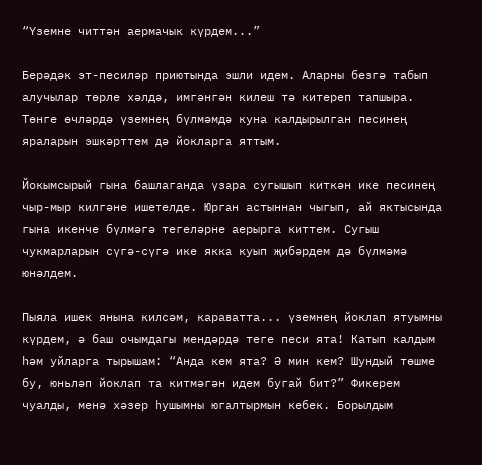“Үземне читтән аермачык күрдем...”

Берәдәк эт-песиләр приютында эшли идем. Аларны безгә табып алучылар төрле хәлдә, имгәнгән килеш тә китереп тапшыра. Төнге өчләрдә үземнең бүлмәмдә куна калдырылган песинең яраларын эшкәрттем дә йокларга яттым.

Йокымсырый гына башлаганда үзара сугышып киткән ике песинең чыр-мыр килгәне ишетелде. Юрган астыннан чыгып, ай яктысында гына икенче бүлмәгә тегеләрне аерырга киттем. Сугыш чукмарларын сүгә-сүгә ике якка куып җибәрдем дә бүлмәмә юнәлдем.

Пыяла ишек янына килсәм, караватта... үземнең йоклап ятуымны күрдем, ә баш очымдагы мендәрдә теге песи ята! Катып калдым һәм уйларга тырышам: “Анда кем ята? Ә мин кем? Шундый төшме бу, юньләп йоклап та китмәгән идем бугай бит?” Фикерем чуалды, менә хәзер һушымны югалтырмын кебек. Борылдым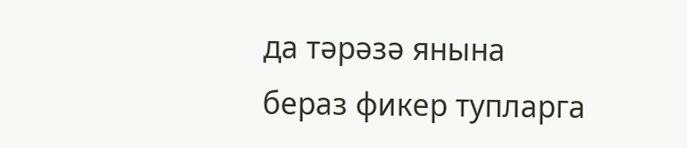да тәрәзә янына бераз фикер тупларга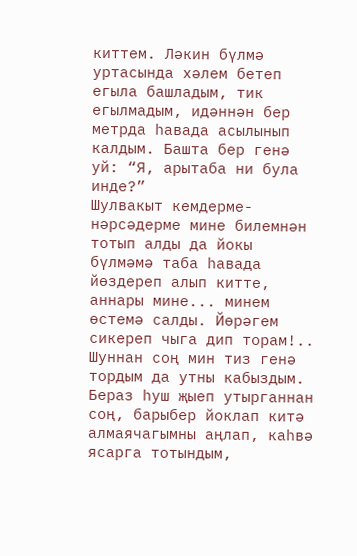киттем. Ләкин бүлмә уртасында хәлем бетеп егыла башладым, тик егылмадым, идәннән бер метрда һавада асылынып калдым. Башта бер генә уй: “Я, арытаба ни була инде?”
Шулвакыт кемдерме-нәрсәдерме мине билемнән тотып алды да йокы бүлмәмә таба һавада йөздереп алып китте, аннары мине... минем өстемә салды. Йөрәгем сикереп чыга дип торам!..
Шуннан соң мин тиз генә тордым да утны кабыздым. Бераз һуш җыеп утырганнан соң, барыбер йоклап китә алмаячагымны аңлап, каһвә ясарга тотындым,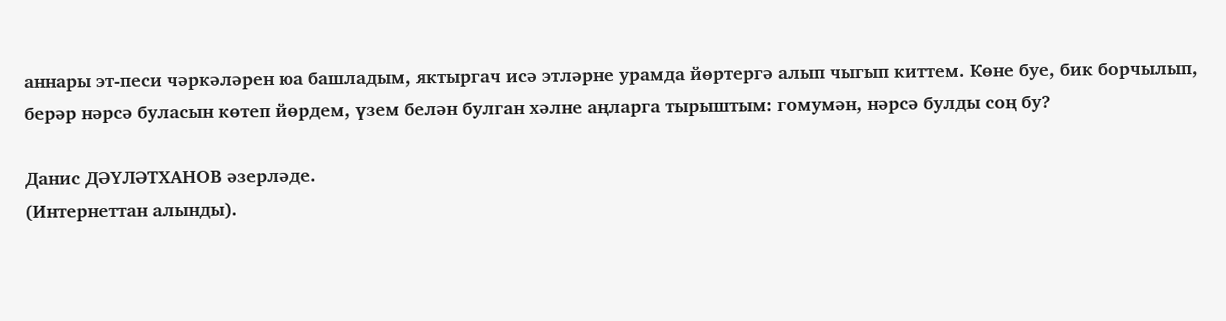аннары эт-песи чәркәләрен юа башладым, яктыргач исә этләрне урамда йөртергә алып чыгып киттем. Көне буе, бик борчылып, берәр нәрсә буласын көтеп йөрдем, үзем белән булган хәлне аңларга тырыштым: гомумән, нәрсә булды соң бу?

Данис ДӘҮЛӘТХАНОВ әзерләде.
(Интернеттан алынды).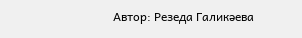Автор: Резеда Галикәева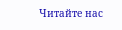Читайте нас